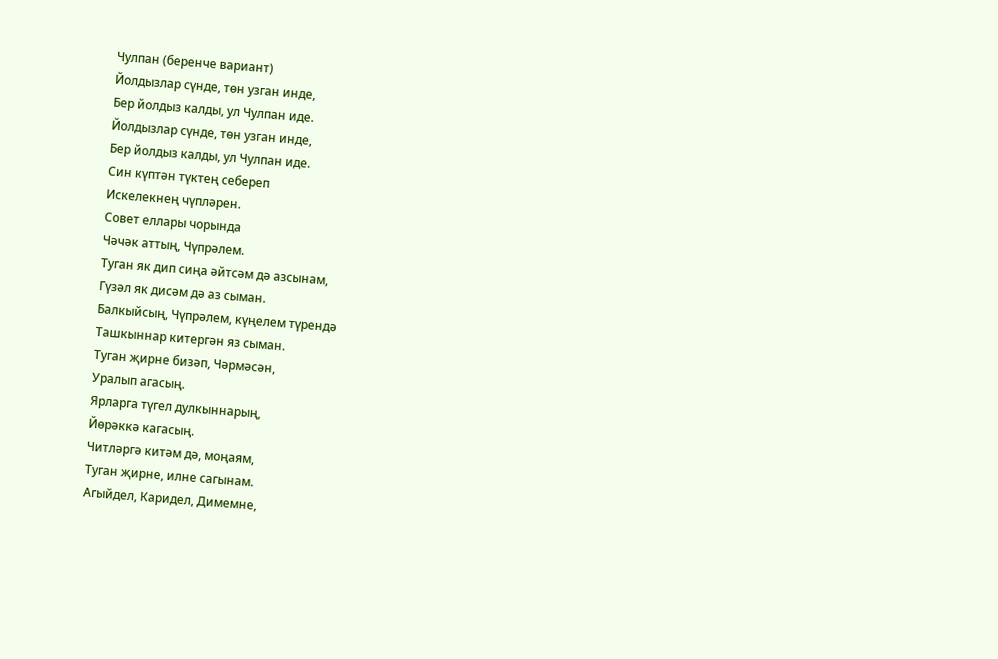Чулпан (беренче вариант)
Йолдызлар сүнде, төн узган инде,
Бер йолдыз калды, ул Чулпан иде.
Йолдызлар сүнде, төн узган инде,
Бер йолдыз калды, ул Чулпан иде.
Син күптән түктең себереп
Искелекнең чүпләрен.
Совет еллары чорында
Чәчәк аттың, Чүпрәлем.
Туган як дип сиңа әйтсәм дә азсынам,
Гүзәл як дисәм дә аз сыман.
Балкыйсың, Чүпрәлем, күңелем түрендә
Ташкыннар китергән яз сыман.
Туган җирне бизәп, Чәрмәсән,
Уралып агасың.
Ярларга түгел дулкыннарың,
Йөрәккә кагасың.
Читләргә китәм дә, моңаям,
Туган җирне, илне сагынам.
Агыйдел, Каридел, Димемне,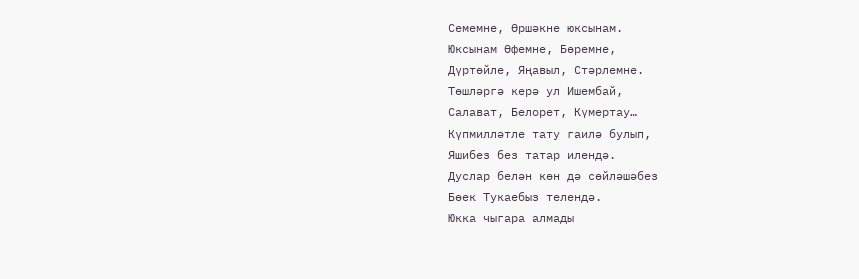Семемне, Өршәкне юксынам.
Юксынам Өфемне, Бөремне,
Дүртөйле, Яңавыл, Стәрлемне.
Төшләргә керә ул Ишембай,
Салават, Белорет, Күмертау…
Күпмилләтле тату гаилә булып,
Яшибез без татар илендә.
Дуслар белән көн дә сөйләшәбез
Бөек Тукаебыз телендә.
Юкка чыгара алмады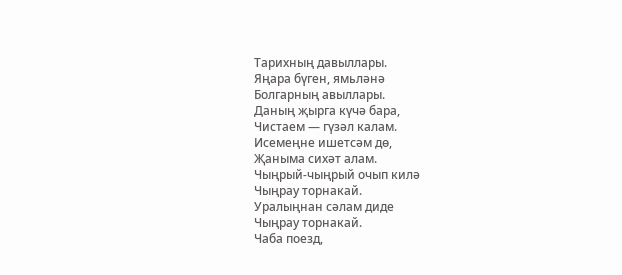Тарихның давыллары.
Яңара бүген, ямьләнә
Болгарның авыллары.
Даның җырга күчә бара,
Чистаем — гүзәл калам.
Исемеңне ишетсәм дө,
Җаныма сихәт алам.
Чыңрый-чыңрый очып килә
Чыңрау торнакай.
Уралыңнан сәлам диде
Чыңрау торнакай.
Чаба поезд,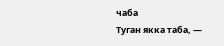чаба
Туган якка таба, —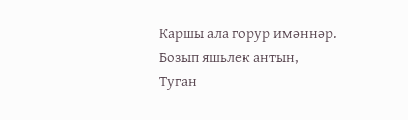Каршы ала горур имәннәр.
Бозып яшьлек антын,
Туган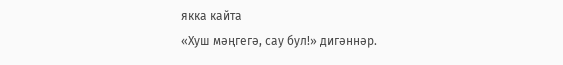якка кайта
«Хуш мәңгегә, сау бул!» дигәннәр.